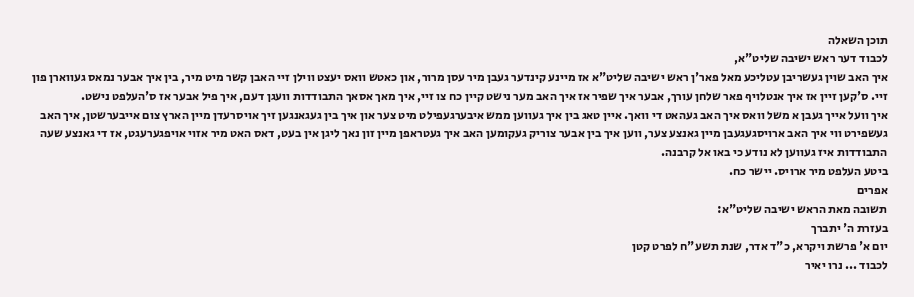תוכן השאלה
לכבוד דער ראש ישיבה שליט"א,
איך האב שוין געשריבן עטליכע מאל פאר'ן ראש ישיבה שליט"א אז מיינע קינדער געבן מיר עסן מרור, און כאטש וואס יעצט ווילן זיי האבן קשר מיט מיר, בין איך אבער נמאס געווארן פון זיי. ס'קען זיין אז איך אנטלויף פאר שלחן עורך, אבער איך שפיר אז איך האב מער נישט קיין כח צו זיי, איך מאך אסאך התבודדות וועגן דעם, איך פיל אבער אז ס'העלפט נישט.
איך וועל אייך געבן א משל וואס איך האב געהאט די וואך. איין טאג בין איך געווען ממש איבערגעפילט מיט צער און איך בין געגאנגען זיך אויסרעדן מיין הארץ צום אייבערשטן, איך האב געשפירט ווי איך האב ארויסגעגעבן מיין גאנצע צער, ווען איך בין אבער צוריק געקומען האב איך געטראפן מיין זון נאך ליגן אין בעט, דאס האט מיר אזוי אויפגערעגט, אז די גאנצע שעה התבודדות איז געווען לא נודע כי באו אל קרבנה.
ביטע העלפט מיר ארויס. יישר כח.
אפרים
תשובה מאת הראש ישיבה שליט"א:
בעזרת ה' יתברך
יום א' פרשת ויקרא, כ"ד אדר, שנת תשע"ח לפרט קטן
לכבוד ... נרו יאיר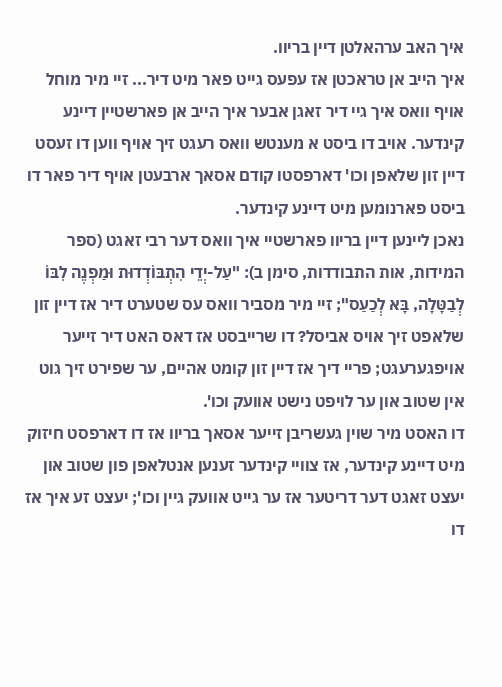איך האב ערהאלטן דיין בריוו.
איך הייב אן טראכטן אז עפעס גייט פאר מיט דיר... זיי מיר מוחל אויף וואס איך גיי דיר זאגן אבער איך הייב אן פארשטיין דיינע קינדער. אויב דו ביסט א מענטש וואס רעגט זיך אויף ווען דו זעסט דיין זון שלאפן וכו' דארפסטו קודם אסאך ארבעטן אויף דיר פאר דו ביסט פארנומען מיט דיינע קינדער.
נאכן ליינען דיין בריוו פארשטיי איך וואס דער רבי זאגט (ספר המידות, אות התבודדות, סימן ב): "עַל-יְדֵי הִתְבּוֹדְדוּת וּמַפְנֶה לִבּוֹ לְבַטָּלָה, בָּא לְכַעַס"; זיי מיר מסביר וואס עס שטערט דיר אז דיין זון שלאפט זיך אויס אביסל? דו שרייבסט אז דאס האט דיר זייער אויפגערעגט; פריי דיך אז דיין זון קומט אהיים, ער שפירט זיך גוט אין שטוב און ער לויפט נישט אוועק וכו'.
דו האסט מיר שוין געשריבן זייער אסאך בריוו אז דו דארפסט חיזוק מיט דיינע קינדער, אז צוויי קינדער זענען אנטלאפן פון שטוב און יעצט זאגט דער דריטער אז ער גייט אוועק גיין וכו'; יעצט זע איך אז דו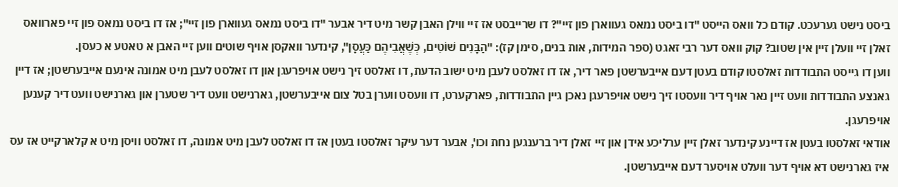ביסט נישט גערעכט. קודם כל וואס הייסט "דו ביסט נמאס געווארן פון זיי"? דו שרייבסט אז זיי ווילן האבן קשר מיט דיר אבער "דו ביסט נמאס געווארן פון זיי"; אז דו ביסט נמאס פון זיי פארוואס זאלן זיי וועלן זיין אין שטוב? קוק וואס דער רבי זאגט (ספר המידות, אות בנים, סימן קז): "הַבָּנִים שׁוֹטִים, כְּשֶׁאֲבִיהֶם כַּעֲסָן", קינדער וואקסן אויף שוטים ווען זיי האבן א טאטע א כעסן.
ווען דו גייסט התבודדות זאלסטו קודם בעטן דעם אייבערשטן פאר דיר, אז דו זאלסט לעבן מיט ישוב הדעת, דו זאלסט זיך נישט אויפרעגן און דו זאלסט לעבן מיט אמונה אינעם אייבערשטן; אז דיין גאנצע התבודדות וועט זיין נאר אויף דיר וועסטו זיך נישט אויפרעגן נאכן גיין התבודדות, פארקערט, דו וועסט ווערן בטל צום אייבערשטן, גארנישט וועט דיר שטערן און גארנישט וועט דיר קענען אויפרעגן.
אודאי זאלסטו בעטן אז דיינע קינדער זאלן זיין ערליכע אידן און זיי זאלן דיר ברענגען נחת וכו', אבער דער עיקר זאלסטו בעטן אז דו זאלסט לעבן מיט אמונה, דו זאלסט וויסן מיט א קלארקייט אז עס איז גארנישט דא אויף דער וועלט אויסער דעם אייבערשטן.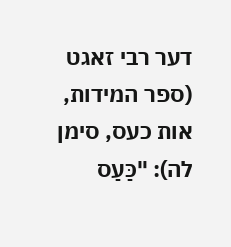דער רבי זאגט (ספר המידות, אות כעס, סימן לה): "כַּעַס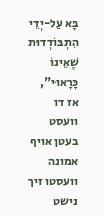בָּא עַל-יְדֵי הִתְבּוֹדְדוּת שֶׁאֵינוֹ כָּרָאוּי", אז דו וועסט בעטן אויף אמונה וועסטו זיך נישט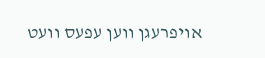אויפרעגן ווען עפעס וועט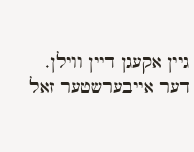גיין אקעגן דיין ווילן.
דער אייבערשטער זאל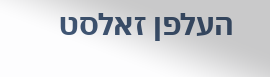העלפן זאלסט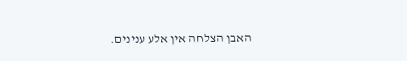האבן הצלחה אין אלע ענינים.